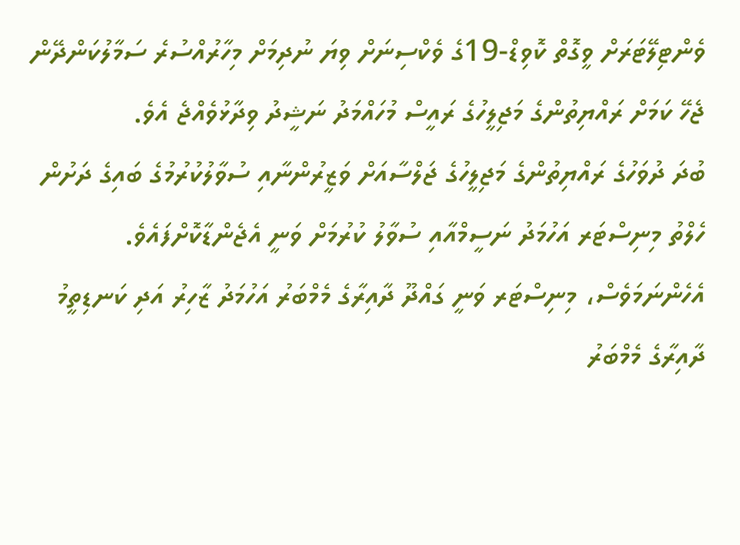ވެންޓިލޭޓަރަށް ވީގޮތް ކޮވިޑް-19ގެ ވެކްސިނަށް ވިޔަ ނުދިމަށް މިހާރުއްސުރެ ސަމާލުކަންދޭން ޖެހޭ ކަމަށް ރައްޔިތުންގެ މަޖިލީހުގެ ރައީސް މުހައްމަދު ނަޝީދު ވިދާޅުވެއްޖެ އެވެ.
ބުދަ ދުވަހުގެ ރައްޔިތުންގެ މަޖިލީހުގެ ޖަލްސާއަށް ވަޒީރުންނާއި ސުވާލުކުރުމުގެ ބައިގެ ދަށުން ހެލްތު މިނިސްޓަރ އަހުމަދު ނަސީމްއާއި ސުވާލު ކުރުމަށް ވަނީ އެޖެންޑާކޮށްފައެވެ. އެހެންނަމަވެސް، މިނިސްޓަރ ވަނީ ގައްދޫ ދާއިރާގެ މެމްބަރު އަހުމަދު ޒާހިރު އަދި ކަނޑިތީމު ދާއިރާގެ މެމްބަރު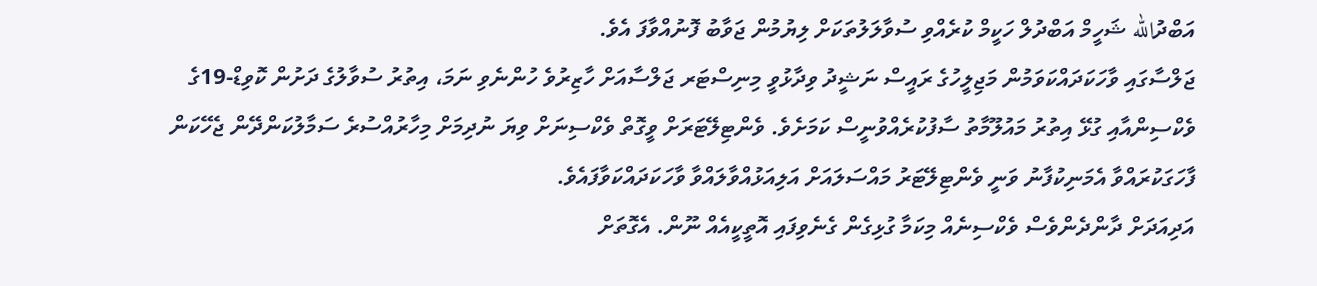އަބްދުالله ޝަހީމް އަބްދުލް ހަކީމް ކުރެއްވި ސުވާލަލުތަކަށް ލިޔުމުން ޖަވާބު ފޮނުއްވާފަ އެވެ.
ޖަލްސާގައި ވާހަކަދައްކަވަމުން މަޖިލީހުގެ ރައީސް ނަޝީދު ވިދާޅުވީ މިނިސްޓަރ ޖަލްސާއަށް ހާޒިރުވެ ހުންނެވި ނަމަ، އިތުރު ސުވާލުގެ ދަށުން ކޮވިޑް-19ގެ ވެކްސިންއާއި ގުޅޭ އިތުރު މައުލޫމާތު ސާފުކުރެއްވުނީސް ކަމަށެވެ. ވެންޓިލޭޓަރަށް ވީގޮތް ވެކްސިނަށް ވިޔަ ނުދިމަށް މިހާރުއްސުރެ ސަމާލުކަންދޭން ޖެހޭކަން ފާހަގަކުރައްވާ އެމަނިކުފާނު ވަނީ ވެންޓިލޭޓަރު މައްސަލައަށް އަލިއަޅުއްވާލައްވާ ވާހަކަދައްކަވާފައެވެ.
އަދިއަދަށް ދާންދެންވެސް ވެކްސިނެއް މިކަމާ ގުޅިގެން ގެނެވިފައި އޮތީކީއެއް ނޫން. އެގޮތަށް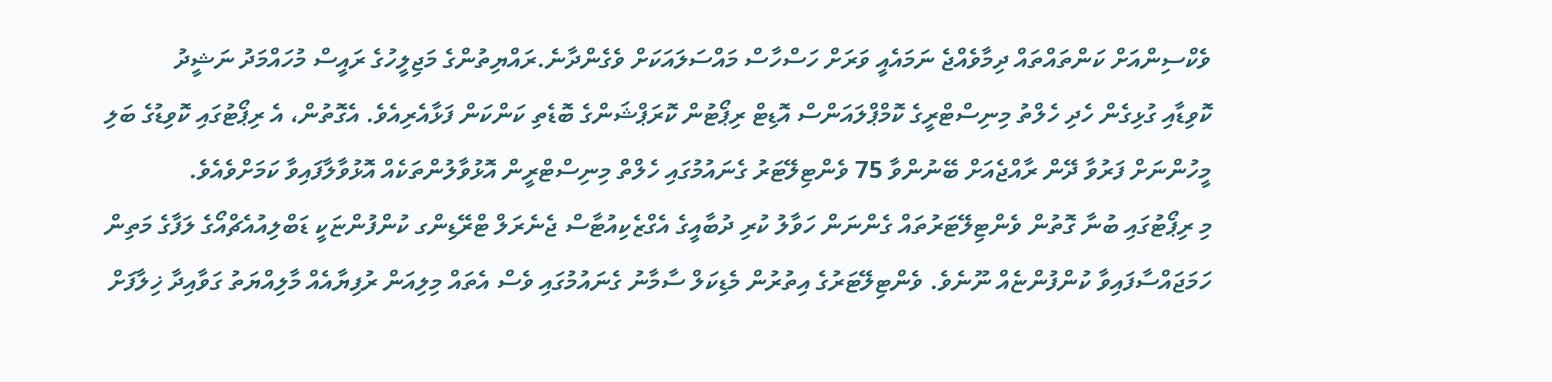ވެކްސިންއަށް ކަންތައްތައް ދިމާވެއްޖެ ނަމައެއީ ވަރަށް ހަސްހާސް މައްސަލައަކަށް ވެގެންދާނެ.ރައްޔިތުންގެ މަޖިލީހުގެ ރައީސް މުހައްމަދު ނަޝީދު
ކޮވިޑާއި ގުޅިގެން ހެދި ހެލްތު މިނިސްޓްރީގެ ކޮމްޕްލައަންސް އޮޑިޓް ރިޕޯޓުން ކޮރަޕްޝަންގެ ބޮޑެތި ކަންކަން ފަޅާއެރިއެވެ. އެގޮތުން، އެ ރިޕޯޓުގައި ކޮވިޑުގެ ބަލި މީހުންނަށް ފަރުވާ ދޭން ރާއްޖެއަށް ބޭނުންވާ 75 ވެންޓިލޭޓަރު ގެނައުމުގައި ހެލްތް މިނިސްޓްރީން އޮޅުވާލުންތަކެއް އޮޅުވާލާފައިވާ ކަމަށްވެއެވެ.
މި ރިޕޯޓުގައި ބުނާ ގޮތުން ވެންޓިލޭޓަރުތައް ގެންނަން ހަވާލު ކުރި ދުބާއީގެ އެގްޒެކިއުޓާސް ޖެނެރަލް ޓްރޭޑިންގ ކުންފުންޏަކީ ޑަބްލިއުއެޗްއޯގެ ލަފާގެ މަތިން ހަމަޖައްސާފައިވާ ކުންފުންޏެއް ނޫނެވެ. ވެންޓިލޭޓަރުގެ އިތުރުން މެޑިކަލް ސާމާނު ގެނައުމުގައި ވެސް އެތައް މިލިއަން ރުފިޔާއެއް މާލިއްޔަތު ގަވާއިދާ ޚިލާފަށް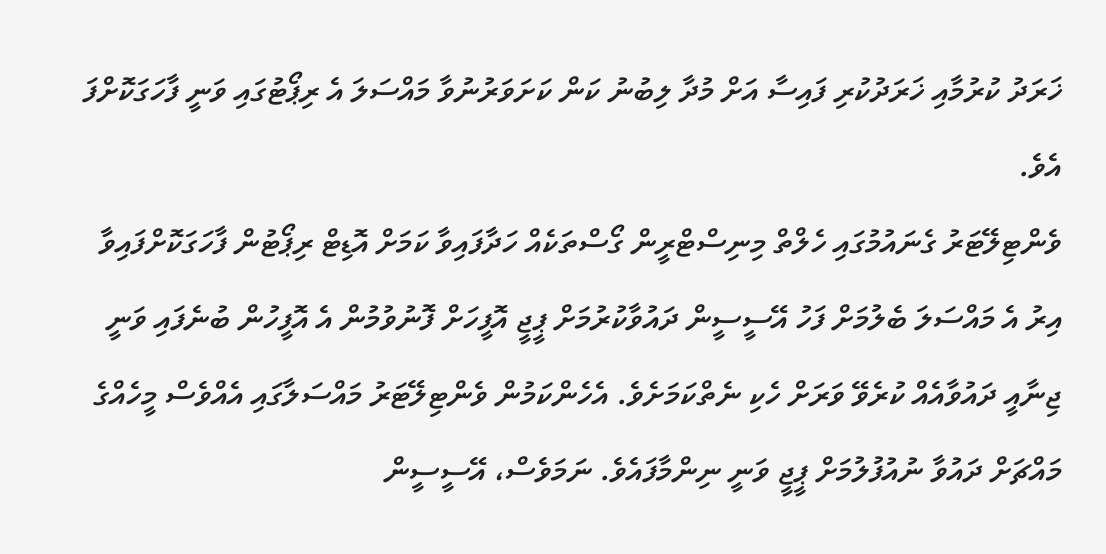ޚަރަދު ކުރުމާއި ޚަރަދުކުރި ފައިސާ އަށް މުދާ ލިބުނު ކަން ކަށަވަރުނުވާ މައްސަލަ އެ ރިޕޯޓުގައި ވަނީ ފާހަގަކޮށްފަ އެވެ.
ވެންޓިލޭޓަރު ގެނައުމުގައި ހެލްތް މިނިސްޓްރީން ގޯސްތަކެއް ހަދާފައިވާ ކަމަށް އޮޑިޓް ރިޕޯޓުން ފާހަގަކޮށްފައިވާ އިރު އެ މައްސަލަ ބެލުމަށް ފަހު އޭސީސީން ދައުވާކުރުމަށް ޕީޖީ އޮފީހަށް ފޮނުވުމުން އެ އޮފީހުން ބުނެފައި ވަނީ ޖިނާއީ ދައުވާއެއް ކުރެވޭ ވަރަށް ހެކި ނެތްކަމަށެވެ. އެހެންކަމުން ވެންޓިލޭޓަރު މައްސަލާގައި އެއްވެސް މީހެއްގެ މައްޗަށް ދައުވާ ނުއުފުލުމަށް ޕީޖީ ވަނީ ނިންމާފައެވެ. ނަމަވެސް، އޭސީސީން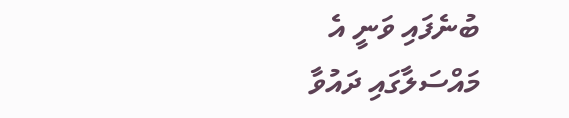ބުނެފައި ވަނީ އެ މައްސަލާގައި ދައުވާ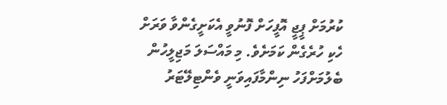ކުރުމަށް ޕީޖީ އޮފީހަށް ފޮނުވީ އެކަށީގެންވާ ވަރަށް ހެކި ހުރެގެން ކަމަށެވެ. މި މައްސަލަ މަޖިލީހުން ބެލުމަށްފަހު ނިންމާފައިވަނީ ވެންޓިލޭޓަރު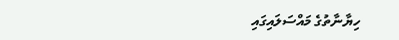ހިޔާނާތުގެ މައްސަލައިގައި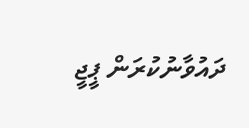ދައުވާނުކުރަން ޕީޖީ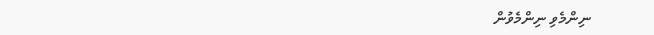ނިންމެވި ނިންމެވުން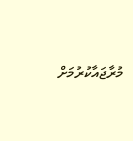މުރާޖައާކުރުމަށް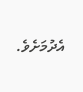އެދުމަށެވެ.